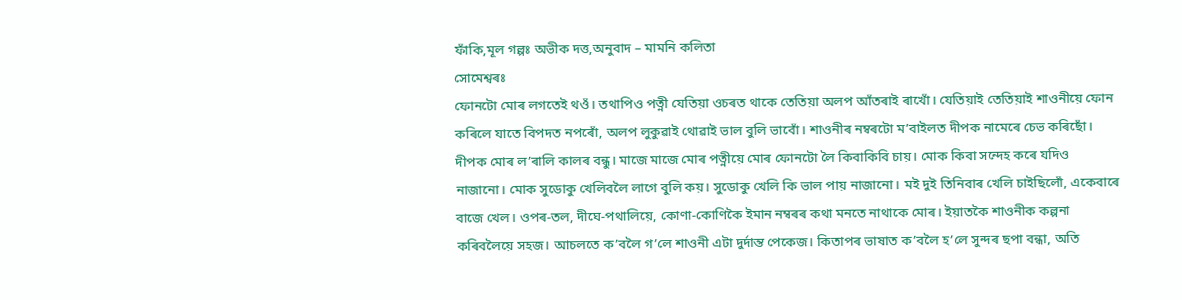ফাঁকি,মূল গল্পঃ অভীক দত্ত,অনুবাদ – মামনি কলিতা
সোমেশ্বৰঃ
ফোনটো মোৰ লগতেই থওঁ। তথাপিও পত্নী যেতিয়া ওচৰত থাকে তেতিয়া অলপ আঁতৰাই ৰাখোঁ। যেতিয়াই তেতিয়াই শাওনীয়ে ফোন কৰিলে যাতে বিপদত নপৰোঁ, অলপ লুকুৱাই থোৱাই ভাল বুলি ভাবোঁ। শাওনীৰ নম্বৰটো ম’বাইলত দীপক নামেৰে চেভ কৰিছোঁ। দীপক মোৰ ল’ৰালি কালৰ বন্ধু। মাজে মাজে মোৰ পত্নীয়ে মোৰ ফোনটো লৈ কিবাকিবি চায়। মোক কিবা সন্দেহ কৰে যদিও নাজানো। মোক সুডোকু খেলিবলৈ লাগে বুলি কয়। সুডোকু খেলি কি ভাল পায় নাজানো। মই দুই তিনিবাৰ খেলি চাইছিলোঁ, একেবাৰে বাজে খেল। ওপৰ-তল, দীঘে-পথালিয়ে, কোণা-কোণিকৈ ইমান নম্বৰৰ কথা মনতে নাথাকে মোৰ। ইয়াতকৈ শাওনীক কল্পনা কৰিবলৈয়ে সহজ। আচলতে ক’বলৈ গ’লে শাওনী এটা দুৰ্দান্ত পেকেজ। কিতাপৰ ভাষাত ক’বলৈ হ’লে সুন্দৰ ছপা বন্ধা, অতি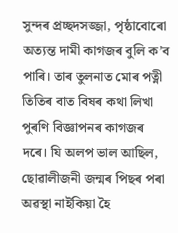সুন্দৰ প্ৰচ্ছদসজ্জা, পৃষ্ঠাবোৰো অত্যন্ত দামী কাগজৰ বুলি ক’ব পাৰি। তাৰ তুলনাত মোৰ পত্নী তিতিৰ বাত বিষৰ কথা লিখা পুৰণি বিজ্ঞাপনৰ কাগজৰ দৰে। যি অলপ ভাল আছিল, ছোৱালীজনী জন্মৰ পিছৰ পৰা অৱস্থা নাইকিয়া হৈ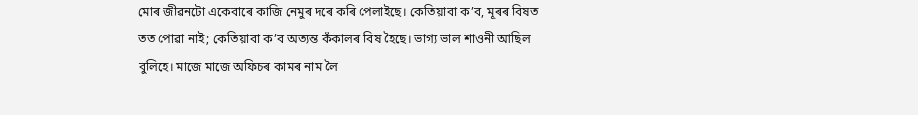মোৰ জীৱনটো একেবাৰে কাজি নেমুৰ দৰে কৰি পেলাইছে। কেতিয়াবা ক’ব, মূৰৰ বিষত তত পোৱা নাই; কেতিয়াবা ক’ব অত্যন্ত কঁকালৰ বিষ হৈছে। ভাগ্য ভাল শাওনী আছিল বুলিহে। মাজে মাজে অফিচৰ কামৰ নাম লৈ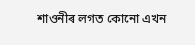শাওনীৰ লগত কোনো এখন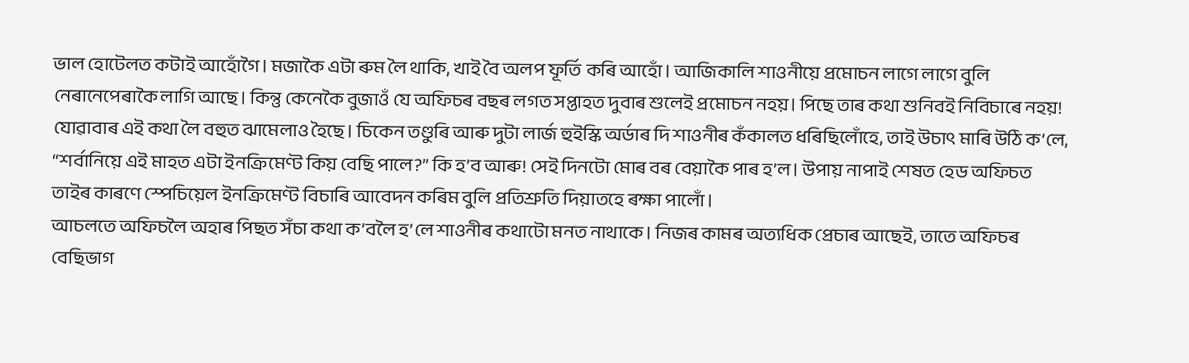ভাল হোটেলত কটাই আহোঁগৈ। মজাকৈ এটা ৰুম লৈ থাকি, খাই বৈ অলপ ফূৰ্তি কৰি আহোঁ। আজিকালি শাওনীয়ে প্ৰমোচন লাগে লাগে বুলি নেৰানেপেৰাকৈ লাগি আছে। কিন্তু কেনেকৈ বুজাওঁ যে অফিচৰ বছৰ লগত সপ্তাহত দুবাৰ শুলেই প্ৰমোচন নহয়। পিছে তাৰ কথা শুনিবই নিবিচাৰে নহয়! যোৱাবাৰ এই কথা লৈ বহুত ঝামেলাও হৈছে। চিকেন তণ্ডুৰি আৰু দুটা লাৰ্জ হুইস্কি অৰ্ডাৰ দি শাওনীৰ কঁকালত ধৰিছিলোঁহে, তাই উচাৎ মাৰি উঠি ক’লে, “শৰ্বানিয়ে এই মাহত এটা ইনক্ৰিমেণ্ট কিয় বেছি পালে?” কি হ’ব আৰু! সেই দিনটো মোৰ বৰ বেয়াকৈ পাৰ হ’ল। উপায় নাপাই শেষত হেড অফিচত তাইৰ কাৰণে স্পেচিয়েল ইনক্ৰিমেণ্ট বিচাৰি আবেদন কৰিম বুলি প্ৰতিশ্ৰুতি দিয়াতহে ৰক্ষা পালোঁ।
আচলতে অফিচলৈ অহাৰ পিছত সঁচা কথা ক’বলৈ হ’লে শাওনীৰ কথাটো মনত নাথাকে। নিজৰ কামৰ অত্যধিক প্ৰেচাৰ আছেই, তাতে অফিচৰ বেছিভাগ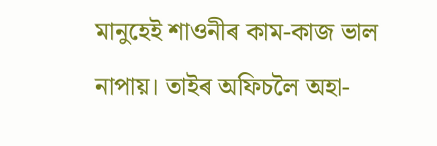মানুহেই শাওনীৰ কাম-কাজ ভাল নাপায়। তাইৰ অফিচলৈ অহা-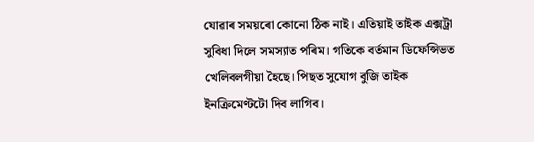যোৱাৰ সময়ৰো কোনো ঠিক নাই। এতিয়াই তাইক এক্সট্ৰা সুবিধা দিলে সমস্যাত পৰিম। গতিকে বৰ্তমান ডিফেন্সিভত খেলিবলগীয়া হৈছে। পিছত সুযোগ বুজি তাইক ইনক্ৰিমেণ্টটো দিব লাগিব।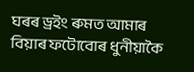ঘৰৰ ড্ৰইং ৰুমত আমাৰ বিয়াৰ ফটোবোৰ ধুনীয়াকৈ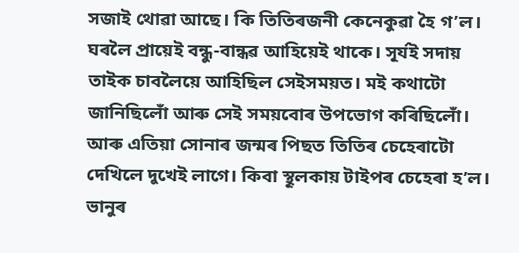সজাই থোৱা আছে। কি তিতিৰজনী কেনেকুৱা হৈ গ’ল। ঘৰলৈ প্ৰায়েই বন্ধু-বান্ধৱ আহিয়েই থাকে। সূৰ্যই সদায় তাইক চাবলৈয়ে আহিছিল সেইসময়ত। মই কথাটো জানিছিলোঁ আৰু সেই সময়বোৰ উপভোগ কৰিছিলোঁ।
আৰু এতিয়া সোনাৰ জন্মৰ পিছত তিতিৰ চেহেৰাটো দেখিলে দুখেই লাগে। কিবা স্থূলকায় টাইপৰ চেহেৰা হ’ল। ভানুৰ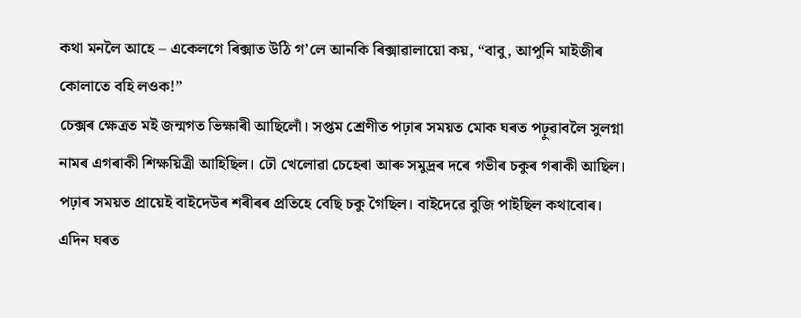কথা মনলৈ আহে – একেলগে ৰিক্সাত উঠি গ’লে আনকি ৰিক্সাৱালায়ো কয়, “বাবু, আপুনি মাইজীৰ কোলাতে বহি লওক!”
চেক্সৰ ক্ষেত্ৰত মই জন্মগত ভিক্ষাৰী আছিলোঁ। সপ্তম শ্ৰেণীত পঢ়াৰ সময়ত মোক ঘৰত পঢ়ুৱাবলৈ সুলগ্না নামৰ এগৰাকী শিক্ষয়িত্ৰী আহিছিল। ঢৌ খেলোৱা চেহেৰা আৰু সমুদ্ৰৰ দৰে গভীৰ চকুৰ গৰাকী আছিল। পঢ়াৰ সময়ত প্ৰায়েই বাইদেউৰ শৰীৰৰ প্ৰতিহে বেছি চকু গৈছিল। বাইদেৱে বুজি পাইছিল কথাবোৰ। এদিন ঘৰত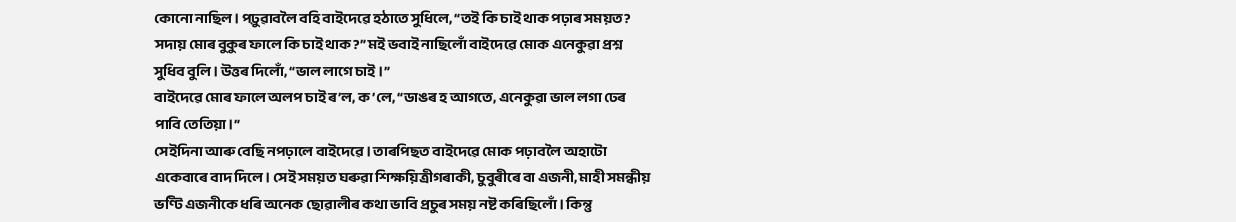কোনো নাছিল। পঢ়ুৱাবলৈ বহি বাইদেৱে হঠাতে সুধিলে, “তই কি চাই থাক পঢ়াৰ সময়ত? সদায় মোৰ বুকুৰ ফালে কি চাই থাক?” মই ভবাই নাছিলোঁ বাইদেৱে মোক এনেকুৱা প্ৰশ্ন সুধিব বুলি। উত্তৰ দিলোঁ, “ভাল লাগে চাই।”
বাইদেৱে মোৰ ফালে অলপ চাই ৰ’ল, ক’লে, “ডাঙৰ হ আগতে, এনেকুৱা ভাল লগা ঢেৰ পাবি তেতিয়া।”
সেইদিনা আৰু বেছি নপঢ়ালে বাইদেৱে। তাৰপিছত বাইদেৱে মোক পঢ়াবলৈ অহাটো একেবাৰে বাদ দিলে। সেই সময়ত ঘৰুৱা শিক্ষয়িত্ৰীগৰাকী, চুবুৰীৰে বা এজনী, মাহী সমন্ধীয় ভণ্টি এজনীকে ধৰি অনেক ছোৱালীৰ কথা ভাবি প্ৰচুৰ সময় নষ্ট কৰিছিলোঁ। কিন্তু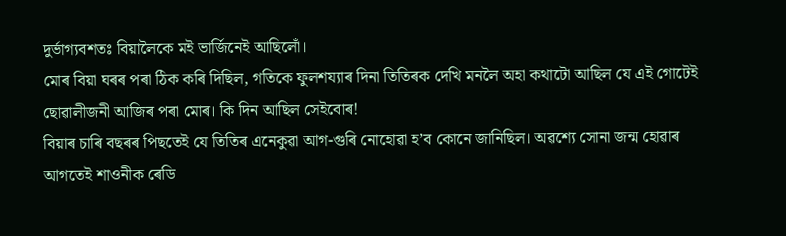দুৰ্ভাগ্যবশতঃ বিয়ালৈকে মই ভাৰ্জিনেই আছিলোঁ।
মোৰ বিয়া ঘৰৰ পৰা ঠিক কৰি দিছিল, গতিকে ফুলশয্যাৰ দিনা তিতিৰক দেখি মনলৈ অহা কথাটো আছিল যে এই গোটেই ছোৱালীজনী আজিৰ পৰা মোৰ। কি দিন আছিল সেইবোৰ!
বিয়াৰ চাৰি বছৰৰ পিছতেই যে তিতিৰ এনেকুৱা আগ-গুৰি নোহোৱা হ’ব কোনে জানিছিল। অৱশ্যে সোনা জন্ম হোৱাৰ আগতেই শাওনীক ৰেডি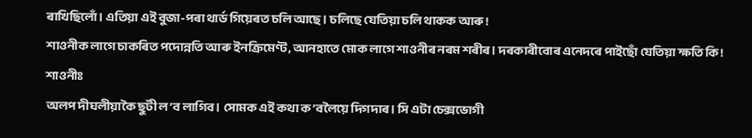ৰাখিছিলোঁ। এতিয়া এই বুজা-পৰা থাৰ্ড গিয়েৰত চলি আছে। চলিছে যেতিয়া চলি থাকক আৰু!
শাওনীক লাগে চাকৰিত পদোন্নতি আৰু ইনক্ৰিমেণ্ট, আনহাতে মোক লাগে শাওনীৰ নৰম শৰীৰ। দৰকাৰীবোৰ এনেদৰে পাইছোঁ যেতিয়া ক্ষতি কি!
শাওনীঃ
অলপ দীঘলীয়াকৈ ছুটী ল’ব লাগিব। সোমক এই কথা ক’বলৈয়ে দিগদাৰ। সি এটা চেক্সভোগী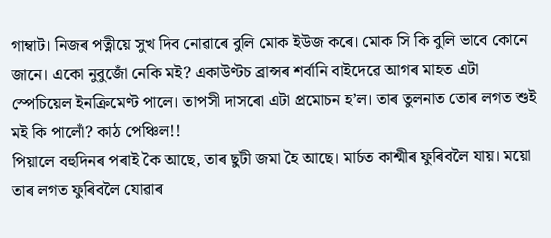গাম্বাট। নিজৰ পত্নীয়ে সুখ দিব নোৱাৰে বুলি মোক ইউজ কৰে। মোক সি কি বুলি ভাবে কোনে জানে। একো নুবুজোঁ নেকি মই? একাউণ্টচ ব্ৰান্সৰ শৰ্বানি বাইদেৱে আগৰ মাহত এটা স্পেচিয়েল ইনক্ৰিমেণ্ট পালে। তাপসী দাসৰো এটা প্ৰমোচন হ’ল। তাৰ তুলনাত তোৰ লগত শুই মই কি পালোঁ? কাঠ পেঞ্চিল!!
পিয়ালে বহুদিনৰ পৰাই কৈ আছে, তাৰ ছুটী জমা হৈ আছে। মাৰ্চত কাশ্মীৰ ফুৰিবলৈ যায়। ময়ো তাৰ লগত ফুৰিবলৈ যোৱাৰ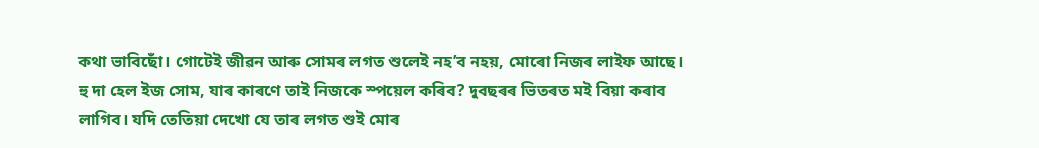কথা ভাবিছোঁ। গোটেই জীৱন আৰু সোমৰ লগত শুলেই নহ’ব নহয়, মোৰো নিজৰ লাইফ আছে। হু দা হেল ইজ সোম, যাৰ কাৰণে তাই নিজকে স্পয়েল কৰিব? দুবছৰৰ ভিতৰত মই বিয়া কৰাব লাগিব। যদি তেতিয়া দেখো যে তাৰ লগত শুই মোৰ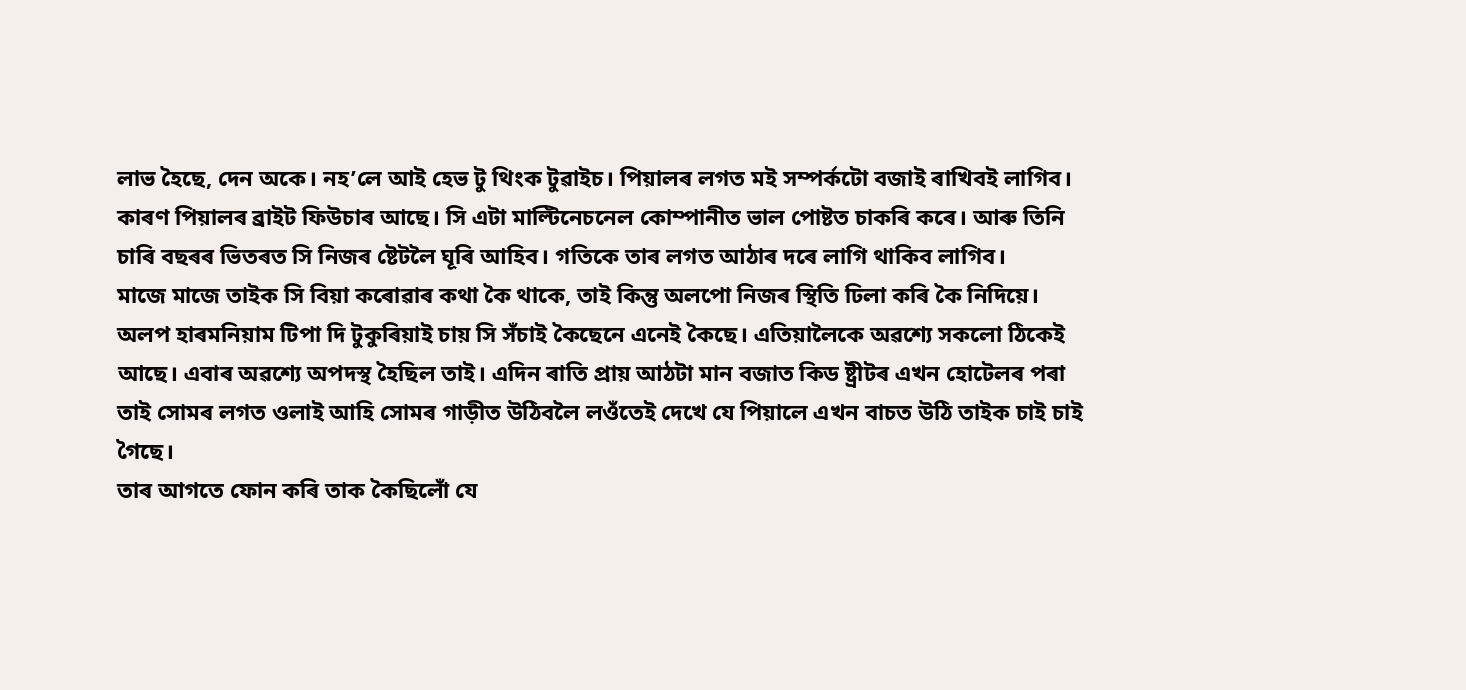লাভ হৈছে, দেন অকে। নহ’লে আই হেভ টু থিংক টুৱাইচ। পিয়ালৰ লগত মই সম্পৰ্কটো বজাই ৰাখিবই লাগিব। কাৰণ পিয়ালৰ ব্ৰাইট ফিউচাৰ আছে। সি এটা মাল্টিনেচনেল কোম্পানীত ভাল পোষ্টত চাকৰি কৰে। আৰু তিনি চাৰি বছৰৰ ভিতৰত সি নিজৰ ষ্টেটলৈ ঘূৰি আহিব। গতিকে তাৰ লগত আঠাৰ দৰে লাগি থাকিব লাগিব।
মাজে মাজে তাইক সি বিয়া কৰোৱাৰ কথা কৈ থাকে, তাই কিন্তু অলপো নিজৰ স্থিতি ঢিলা কৰি কৈ নিদিয়ে। অলপ হাৰমনিয়াম টিপা দি টুকুৰিয়াই চায় সি সঁচাই কৈছেনে এনেই কৈছে। এতিয়ালৈকে অৱশ্যে সকলো ঠিকেই আছে। এবাৰ অৱশ্যে অপদস্থ হৈছিল তাই। এদিন ৰাতি প্ৰায় আঠটা মান বজাত কিড ষ্ট্ৰীটৰ এখন হোটেলৰ পৰা তাই সোমৰ লগত ওলাই আহি সোমৰ গাড়ীত উঠিবলৈ লওঁতেই দেখে যে পিয়ালে এখন বাচত উঠি তাইক চাই চাই গৈছে।
তাৰ আগতে ফোন কৰি তাক কৈছিলোঁ যে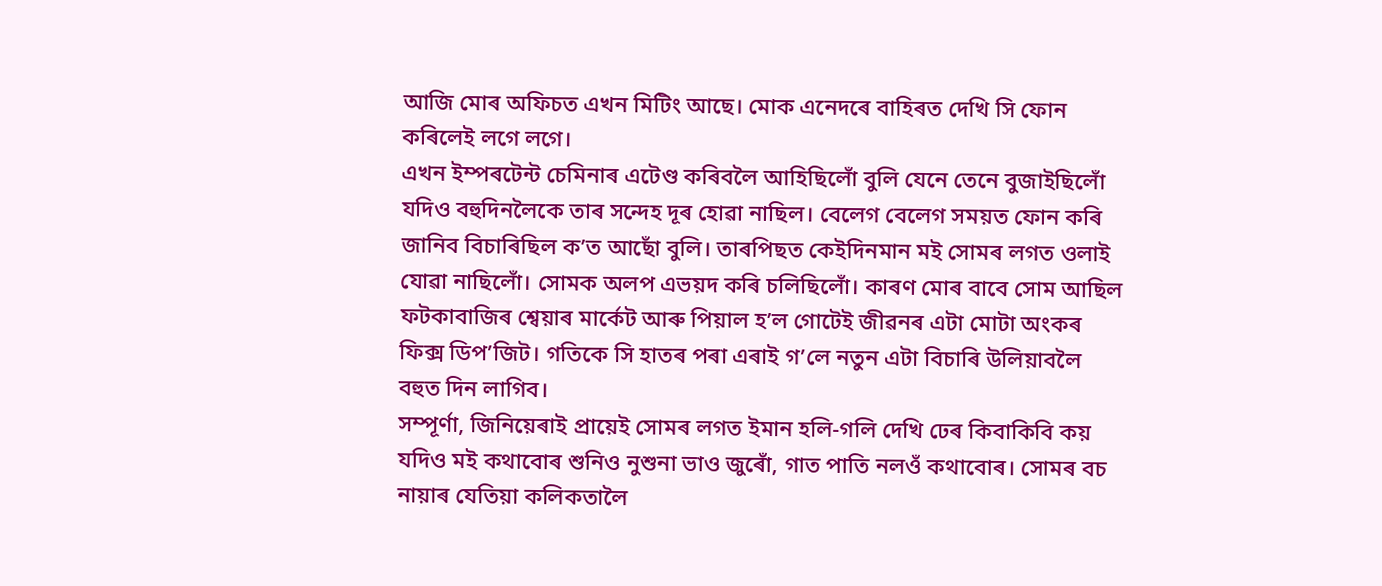আজি মোৰ অফিচত এখন মিটিং আছে। মোক এনেদৰে বাহিৰত দেখি সি ফোন কৰিলেই লগে লগে।
এখন ইম্পৰটেন্ট চেমিনাৰ এটেণ্ড কৰিবলৈ আহিছিলোঁ বুলি যেনে তেনে বুজাইছিলোঁ যদিও বহুদিনলৈকে তাৰ সন্দেহ দূৰ হোৱা নাছিল। বেলেগ বেলেগ সময়ত ফোন কৰি জানিব বিচাৰিছিল ক’ত আছোঁ বুলি। তাৰপিছত কেইদিনমান মই সোমৰ লগত ওলাই যোৱা নাছিলোঁ। সোমক অলপ এভয়দ কৰি চলিছিলোঁ। কাৰণ মোৰ বাবে সোম আছিল ফটকাবাজিৰ শ্বেয়াৰ মাৰ্কেট আৰু পিয়াল হ’ল গোটেই জীৱনৰ এটা মোটা অংকৰ ফিক্স ডিপ’জিট। গতিকে সি হাতৰ পৰা এৰাই গ’লে নতুন এটা বিচাৰি উলিয়াবলৈ বহুত দিন লাগিব।
সম্পূৰ্ণা, জিনিয়েৰাই প্ৰায়েই সোমৰ লগত ইমান হলি-গলি দেখি ঢেৰ কিবাকিবি কয় যদিও মই কথাবোৰ শুনিও নুশুনা ভাও জুৰোঁ, গাত পাতি নলওঁ কথাবোৰ। সোমৰ বচ নায়াৰ যেতিয়া কলিকতালৈ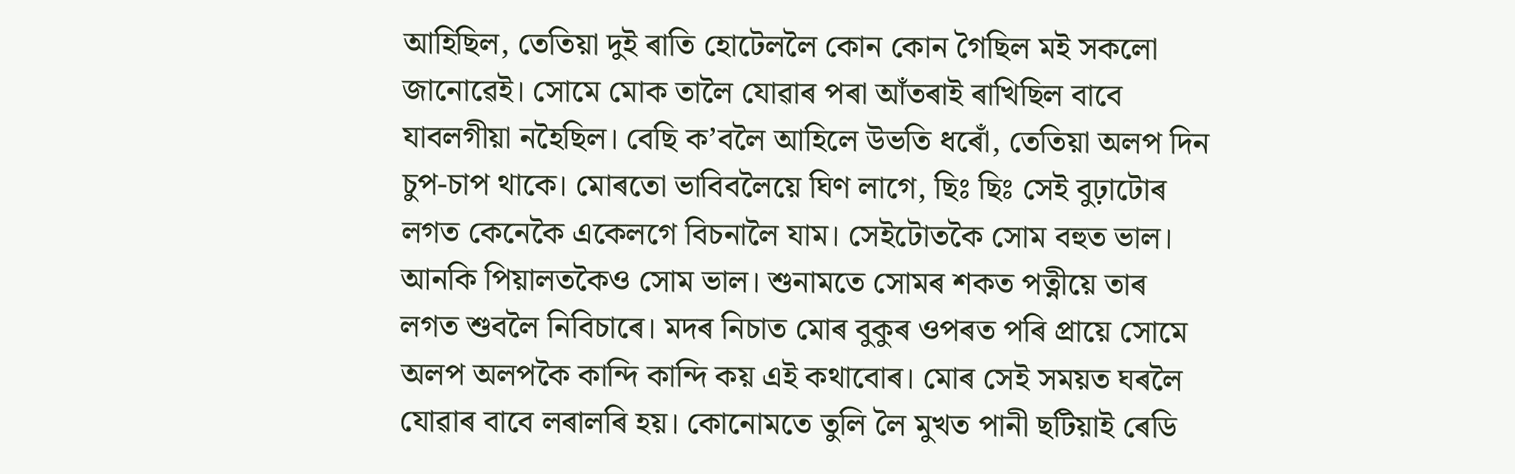আহিছিল, তেতিয়া দুই ৰাতি হোটেললৈ কোন কোন গৈছিল মই সকলো জানোৱেই। সোমে মোক তালৈ যোৱাৰ পৰা আঁতৰাই ৰাখিছিল বাবে যাবলগীয়া নহৈছিল। বেছি ক’বলৈ আহিলে উভতি ধৰোঁ, তেতিয়া অলপ দিন চুপ-চাপ থাকে। মোৰতো ভাবিবলৈয়ে ঘিণ লাগে, ছিঃ ছিঃ সেই বুঢ়াটোৰ লগত কেনেকৈ একেলগে বিচনালৈ যাম। সেইটোতকৈ সোম বহুত ভাল। আনকি পিয়ালতকৈও সোম ভাল। শুনামতে সোমৰ শকত পত্নীয়ে তাৰ লগত শুবলৈ নিবিচাৰে। মদৰ নিচাত মোৰ বুকুৰ ওপৰত পৰি প্ৰায়ে সোমে অলপ অলপকৈ কান্দি কান্দি কয় এই কথাবোৰ। মোৰ সেই সময়ত ঘৰলৈ যোৱাৰ বাবে লৰালৰি হয়। কোনোমতে তুলি লৈ মুখত পানী ছটিয়াই ৰেডি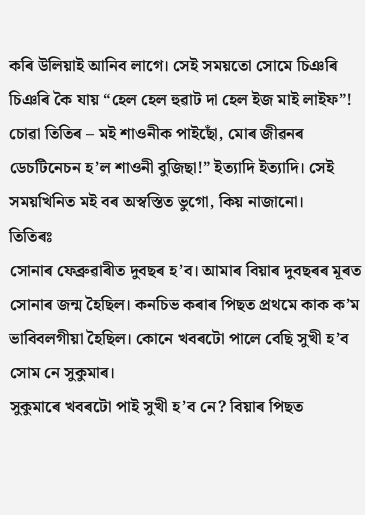কৰি উলিয়াই আনিব লাগে। সেই সময়তো সোমে চিঞৰি চিঞৰি কৈ যায় “হেল হেল হুৱাট দা হেল ইজ মাই লাইফ”! চোৱা তিতিৰ – মই শাওনীক পাইছোঁ, মোৰ জীৱনৰ ডেচটিনেচন হ’ল শাওনী বুজিছা!” ইত্যাদি ইত্যাদি। সেই সময়খিনিত মই বৰ অস্বস্তিত ভুগো, কিয় নাজানো।
তিতিৰঃ
সোনাৰ ফেব্ৰুৱাৰীত দুবছৰ হ’ব। আমাৰ বিয়াৰ দুবছৰৰ মূৰত সোনাৰ জন্ম হৈছিল। কনচিভ কৰাৰ পিছত প্ৰথমে কাক ক’ম ভাবিবলগীয়া হৈছিল। কোনে খবৰটো পালে বেছি সুখী হ’ব সোম নে সুকুমাৰ।
সুকুমাৰে খবৰটো পাই সুখী হ’ব নে? বিয়াৰ পিছত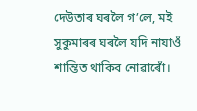দেউতাৰ ঘৰলৈ গ’লে, মই সুকুমাৰৰ ঘৰলৈ যদি নাযাওঁ শান্তিত থাকিব নোৱাৰোঁ।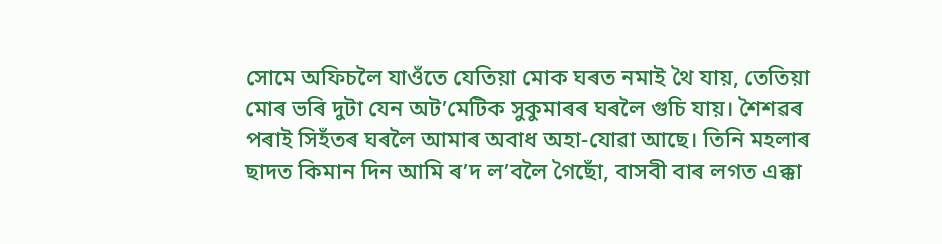সোমে অফিচলৈ যাওঁতে যেতিয়া মোক ঘৰত নমাই থৈ যায়, তেতিয়া মোৰ ভৰি দুটা যেন অট’মেটিক সুকুমাৰৰ ঘৰলৈ গুচি যায়। শৈশৱৰ পৰাই সিহঁতৰ ঘৰলৈ আমাৰ অবাধ অহা-যোৱা আছে। তিনি মহলাৰ ছাদত কিমান দিন আমি ৰ’দ ল’বলৈ গৈছোঁ, বাসবী বাৰ লগত এক্কা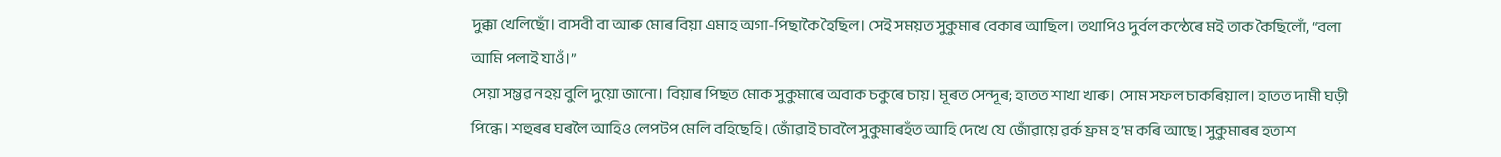দুক্কা খেলিছোঁ। বাসবী বা আৰু মোৰ বিয়া এমাহ অগা-পিছাকৈ হৈছিল। সেই সময়ত সুকুমাৰ বেকাৰ আছিল। তথাপিও দুৰ্বল কন্ঠেৰে মই তাক কৈছিলোঁ, “বলা আমি পলাই যাওঁ।”
সেয়া সম্ভৱ নহয় বুলি দুয়ো জানো। বিয়াৰ পিছত মোক সুকুমাৰে অবাক চকুৰে চায়। মূৰত সেন্দূৰ; হাতত শাখা খাৰু। সোম সফল চাকৰিয়াল। হাতত দামী ঘড়ী পিন্ধে। শহুৰৰ ঘৰলৈ আহিও লেপটপ মেলি বহিছেহি। জোঁৱাই চাবলৈ সুকুমাৰহঁত আহি দেখে যে জোঁৱায়ে ৱৰ্ক ফ্ৰম হ’ম কৰি আছে। সুকুমাৰৰ হতাশ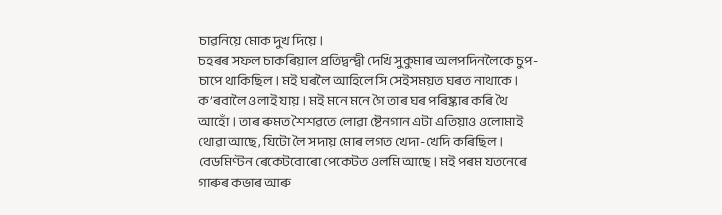চাৱনিয়ে মোক দুখ দিয়ে।
চহৰৰ সফল চাকৰিয়াল প্ৰতিদ্বন্দ্বী দেখি সুকুমাৰ অলপদিনলৈকে চুপ-চাপে থাকিছিল। মই ঘৰলৈ আহিলে সি সেইসময়ত ঘৰত নাথাকে। ক’ৰবালৈ ওলাই যায়। মই মনে মনে গৈ তাৰ ঘৰ পৰিষ্কাৰ কৰি থৈ আহোঁ। তাৰ ৰুমত শৈশৱতে লোৱা ষ্টেনগান এটা এতিয়াও ওলোমাই থোৱা আছে, যিটো লৈ সদায় মোৰ লগত খেদা-খেদি কৰিছিল। বেডমিণ্টন ৰেকেটবোৰো পেকেটত ওলমি আছে। মই পৰম যতনেৰে গাৰুৰ কভাৰ আৰু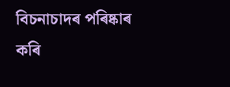বিচনাচাদৰ পৰিষ্কাৰ কৰি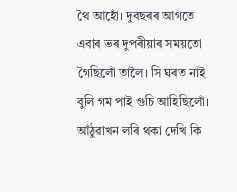থৈ আহোঁ। দুবছৰৰ আগতে এবাৰ ভৰ দুপৰীয়াৰ সময়তো গৈছিলোঁ তালৈ। সি ঘৰত নাই বুলি গম পাই গুচি আহিছিলোঁ। আঁঠুৱাখন লৰি থকা দেখি কি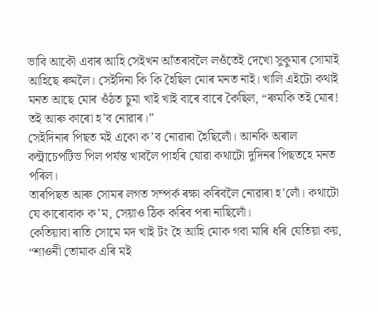ভাবি আকৌ এবাৰ আহি সেইখন আঁতৰাবলৈ লওঁতেই দেখো সুকুমাৰ সোমাই আহিছে ৰুমলৈ। সেইদিনা কি কি হৈছিল মোৰ মনত নাই। খালি এইটো কথাই মনত আছে মোৰ ওঁঠত চুমা খাই খাই বাৰে বাৰে কৈছিল, “ৰুমকি তই মোৰ! তই আৰু কাৰো হ’ব নোৱাৰ।”
সেইদিনাৰ পিছত মই একো ক’ব নোৱাৰা হৈছিলোঁ। আনকি অৰাল কন্ট্ৰাচেপটিভ পিল পৰ্যন্ত খাবলৈ পাহৰি যোৱা কথাটো দুদিনৰ পিছতহে মনত পৰিল।
তাৰপিছত আৰু সোমৰ লগত সম্পৰ্ক ৰক্ষা কৰিবলৈ নোৱাৰা হ’লোঁ। কথাটো যে কাৰোবাক ক’ম, সেয়াও ঠিক কৰিব পৰা নাছিলোঁ।
কেতিয়াবা ৰাতি সোমে মদ খাই টং হৈ আহি মোক গবা মাৰি ধৰি যেতিয়া কয়, “শাওনী তোমাক এৰি মই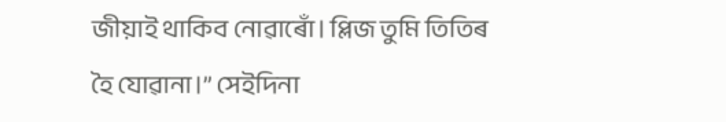জীয়াই থাকিব নোৱাৰোঁ। প্লিজ তুমি তিতিৰ হৈ যোৱানা।” সেইদিনা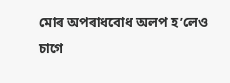মোৰ অপৰাধবোধ অলপ হ’লেও চাগে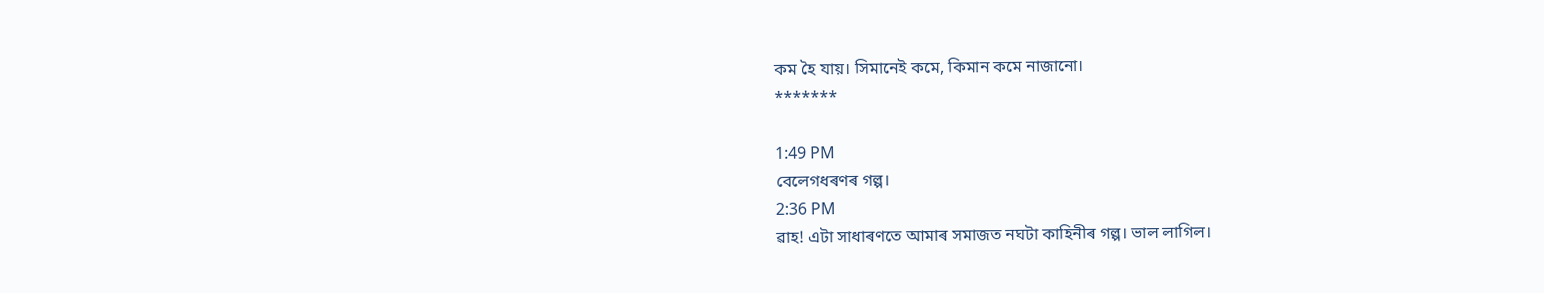কম হৈ যায়। সিমানেই কমে, কিমান কমে নাজানো।
*******

1:49 PM
বেলেগধৰণৰ গল্প।
2:36 PM
ৱাহ! এটা সাধাৰণতে আমাৰ সমাজত নঘটা কাহিনীৰ গল্প। ভাল লাগিল।